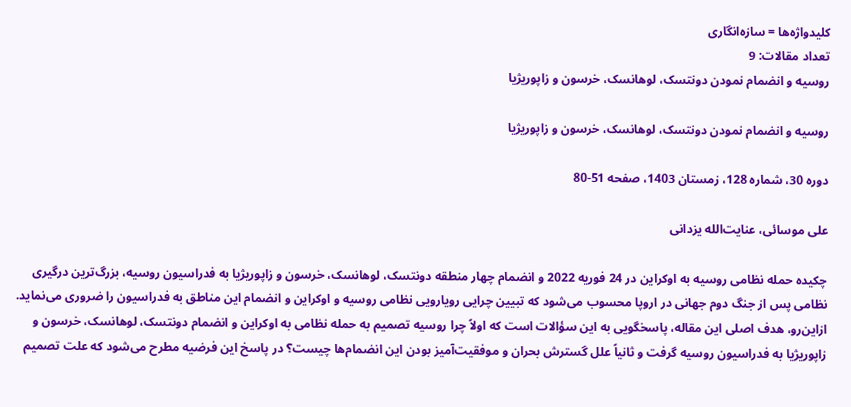کلیدواژه‌ها = سازه‌انگاری
تعداد مقالات: 9
روسیه و انضمام نمودن دونتسک، لوهانسک، خرسون و زاپوریژیا

روسیه و انضمام نمودن دونتسک، لوهانسک، خرسون و زاپوریژیا

دوره 30، شماره 128، زمستان 1403، صفحه 51-80

علی موسائی، عنایت‌الله یزدانی

چکیده حمله نظامی روسیه به اوکراین در 24 فوریه 2022 و انضمام چهار منطقه دونتسک، لوهانسک، خرسون و زاپوریژیا به فدراسیون روسیه، بزرگ‌ترین درگیری نظامی پس از جنگ دوم جهانی در اروپا محسوب می‌شود که تبیین چرایی رویارویی نظامی روسیه و اوکراین و انضمام این مناطق به فدراسیون را ضروری می‌نماید. ازاین‌رو، هدف اصلی این مقاله، پاسخگویی به این سؤالات است که اولاً چرا روسیه تصمیم به حمله نظامی به اوکراین و انضمام دونتسک، لوهانسک، خرسون و زاپوریژیا به فدراسیون روسیه گرفت و ثانیاً علل گسترش بحران و موفقیت‌آمیز بودن این انضمام‌ها چیست؟ در پاسخ این فرضیه مطرح می‌شود که علت تصمیم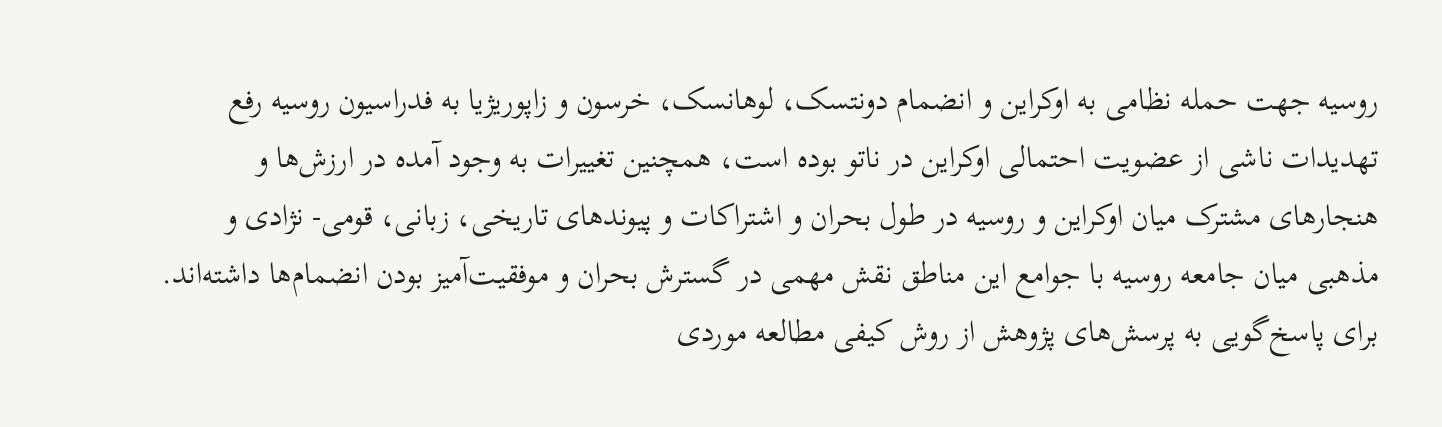روسیه جهت حمله نظامی به اوکراین و انضمام دونتسک، لوهانسک، خرسون و زاپوریژیا به فدراسیون روسیه رفع تهدیدات ناشی از عضویت احتمالی اوکراین در ناتو بوده است، همچنین تغییرات به وجود آمده در ارزش‌ها و هنجارهای مشترک میان اوکراین و روسیه در طول بحران و اشتراکات و پیوندهای تاریخی، زبانی، قومی- نژادی و مذهبی میان جامعه روسیه با جوامع این مناطق نقش مهمی در گسترش بحران و موفقیت‌آمیز بودن انضمام‌ها داشته‌اند. برای پاسخ‌گویی به پرسش‌های پژوهش از روش کیفی مطالعه موردی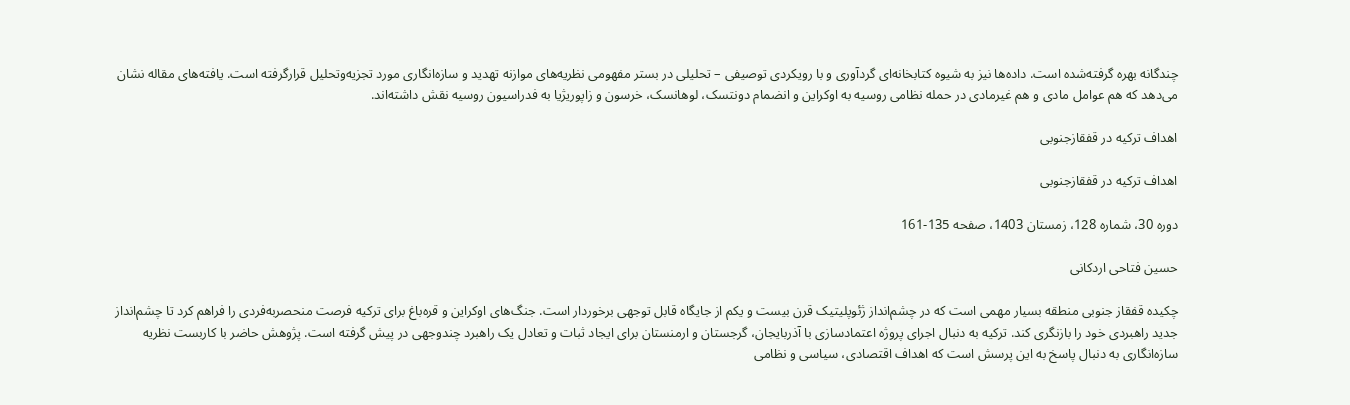چندگانه بهره گرفته‌شده است. داده‌ها نیز به شیوه کتابخانه‌ای گردآوری و با رویکردی توصیفی – تحلیلی در بستر مفهومی نظریه‌های موازنه تهدید و سازه‌انگاری مورد تجزیه‌وتحلیل قرارگرفته است. یافته‌های مقاله نشان می‌دهد که هم عوامل مادی و هم غیرمادی در حمله نظامی روسیه به اوکراین و انضمام دونتسک، لوهانسک، خرسون و زاپوریژیا به فدراسیون روسیه نقش داشته‌اند.

اهداف ترکیه در قفقازجنوبی

اهداف ترکیه در قفقازجنوبی

دوره 30، شماره 128، زمستان 1403، صفحه 135-161

حسین فتاحی اردکانی

چکیده قفقاز جنوبی منطقه بسیار مهمی است که در چشم‌انداز ژئوپلیتیک قرن بیست و یکم از جایگاه قابل توجهی برخوردار است. جنگ‌های اوکراین و قره‌باغ برای ترکیه فرصت منحصربه‌فردی را فراهم کرد تا چشم‌انداز جدید راهبردی خود را بازنگری کند. ترکیه به دنبال اجرای پروژه اعتمادسازی با آذربایجان، گرجستان و ارمنستان برای ایجاد ثبات و تعادل یک راهبرد چندوجهی در پیش گرفته است. پژوهش حاضر با کاربست نظریه سازه‌انگاری به دنبال پاسخ به این پرسش است که اهداف اقتصادی، سیاسی و نظامی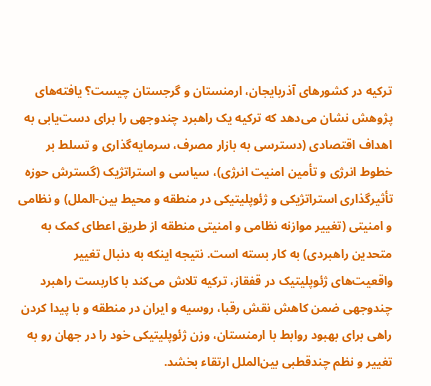ترکیه در کشورهای آذربایجان، ارمنستان و گرجستان چیست؟ یافته‌های پژوهش نشان می‌دهد که ترکیه یک راهبرد چندوجهی را برای دست‌یابی به اهداف اقتصادی (دسترسی به بازار مصرف، سرمایه‌گذاری و تسلط بر خطوط انرژی و تأمین امنیت انرژی)، سیاسی و استراتژیک (گسترش حوزه تأثیرگذاری استراتژیکی و ژئوپلیتیکی در منطقه و محیط بین-الملل) و نظامی و امنیتی (تغییر موازنه نظامی و امنیتی منطقه از طریق اعطای کمک به متحدین راهبردی) به کار بسته است. نتیجه اینکه به دنبال تغییر واقعیت‌های ژئوپلیتیک در قفقاز، ترکیه تلاش می‌کند با کاربست راهبرد چندوجهی ضمن کاهش نقش رقبا، روسیه و ایران در منطقه و با پیدا کردن راهی برای بهبود روابط با ارمنستان، وزن ژئوپلیتیکی خود را در جهان رو به تغییر و نظم چندقطبی بین‌الملل ارتقاء بخشد.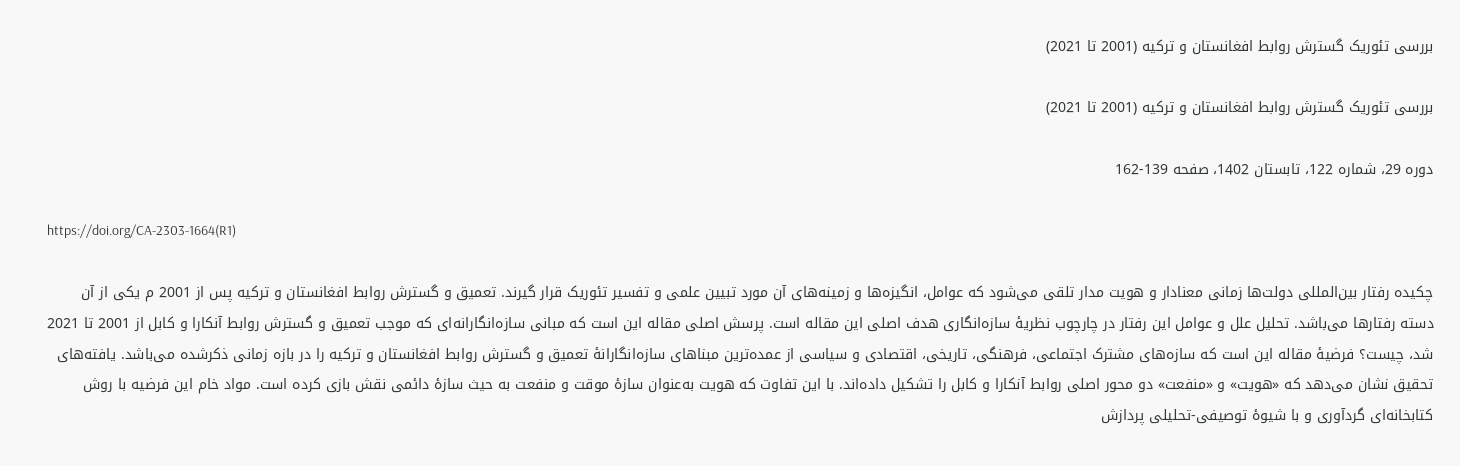بررسی تئوریک گسترش روابط افغانستان و ترکیه (2001 تا 2021)

بررسی تئوریک گسترش روابط افغانستان و ترکیه (2001 تا 2021)

دوره 29، شماره 122، تابستان 1402، صفحه 139-162

https://doi.org/CA-2303-1664(R1)

چکیده رفتار بین‌المللی دولت‌ها زمانی معنادار و هویت مدار تلقی می‌شود که عوامل، انگیزه‌ها و زمینه‌های آن مورد تبیین علمی و تفسیر تئوریک قرار گیرند. تعمیق و گسترش روابط افغانستان و ترکیه پس از 2001 م یکی از آن دسته رفتارها می‌باشد. تحلیل علل و عوامل این رفتار در چارچوب نظریۀ سازه‌انگاری هدف اصلی این مقاله است. پرسش اصلی مقاله این است که مبانی سازه‌انگارانه‌ای که موجب تعمیق و گسترش روابط آنکارا و کابل از 2001 تا 2021 شد، چیست؟ فرضیۀ مقاله این است که سازه‌های مشترک اجتماعی، فرهنگی، تاریخی، اقتصادی و سیاسی از عمده‌ترین مبناهای سازه‌انگارانۀ تعمیق و گسترش روابط افغانستان و ترکیه را در بازه زمانی ذکرشده می‌باشد. یافته‌های تحقیق نشان می‌دهد که «هویت» و «منفعت» دو محور اصلی روابط آنکارا و کابل را تشکیل داده‌اند. با این تفاوت که هویت به‌عنوان سازۀ موقت و منفعت به حیث سازۀ دائمی نقش بازی کرده است. مواد خام این فرضیه با روش کتابخانه‌ای گردآوری و با شیوۀ توصیفی-تحلیلی پردازش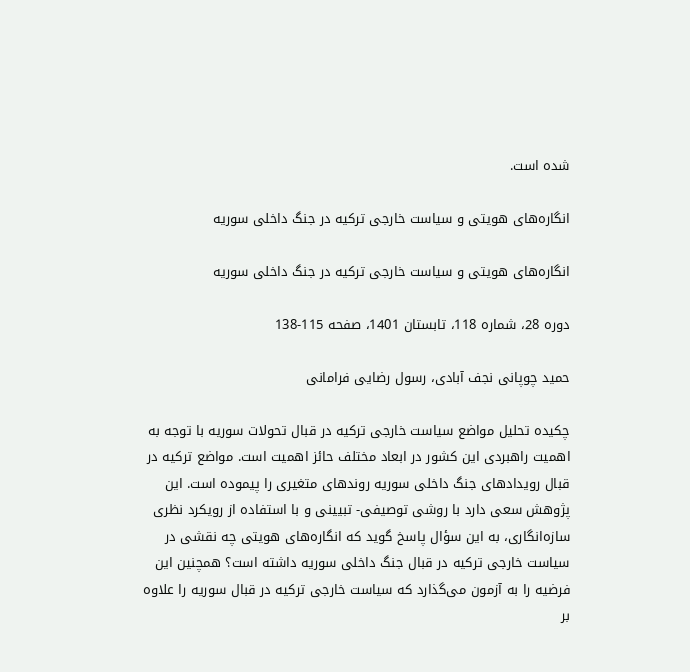شده است.

انگاره‌های هویتی و سیاست خارجی ترکیه در جنگ داخلی سوریه

انگاره‌های هویتی و سیاست خارجی ترکیه در جنگ داخلی سوریه

دوره 28، شماره 118، تابستان 1401، صفحه 115-138

حمید چوپانی نجف آبادی، رسول رضایی فرامانی

چکیده تحلیل مواضع سیاست خارجی ترکیه در قبال تحولات سوریه با توجه به اهمیت راهبردی این کشور در ابعاد مختلف حائز اهمیت است. مواضع ترکیه در قبال رویدادهای جنگ داخلی سوریه روندهای متغیری را پیموده است. این پژوهش سعی دارد با روشی توصیفی- تبیینی و با استفاده از رویکرد نظری سازه‌انگاری، به این سؤال پاسخ گوید که انگاره‌های هویتی چه نقشی در سیاست خارجی ترکیه در قبال جنگ داخلی سوریه داشته است؟ همچنین این فرضیه را به آزمون می‌گذارد که سیاست خارجی ترکیه در قبال سوریه را علاوه بر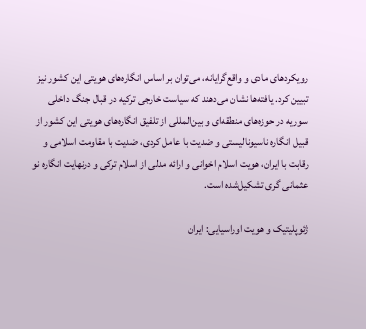رویکردهای مادی و واقع‌گرایانه، می‌توان بر اساس انگاره‌های هویتی این کشور نیز تبیین کرد. یافته‌ها نشان می‌دهند که سیاست خارجی ترکیه در قبال جنگ داخلی سوریه در حوزه‌های منطقه‌ای و بین‌المللی از تلفیق انگاره‌های هویتی این کشور از قبیل انگاره ناسیونالیستی و ضدیت با عامل کردی، ضدیت با مقاومت اسلامی و رقابت با ایران، هویت اسلام اخوانی و ارائه مدلی از اسلام ترکی و درنهایت انگاره نو عثمانی گری تشکیل‌شده است.

ژئوپلیتیک و هویت اوراسیایی: ایران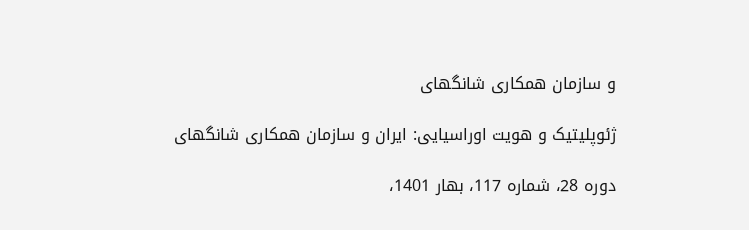و سازمان همکاری شانگهای

ژئوپلیتیک و هویت اوراسیایی: ایران و سازمان همکاری شانگهای

دوره 28، شماره 117، بهار 1401،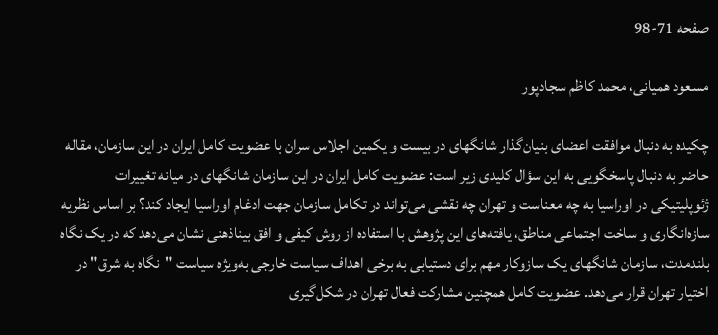صفحه 71-98

مسعود همیانی، محمد کاظم سجادپور

چکیده به دنبال موافقت اعضای بنیان‌گذار شانگهای در بیست و یکمین اجلاس سران با عضویت کامل ایران در این سازمان، مقاله حاضر به دنبال پاسخگویی به این سؤال کلیدی زیر است: عضویت کامل ایران در این سازمان شانگهای در میانه تغییرات ژئوپلیتیکی در اوراسیا به چه معناست و تهران چه نقشی می‌تواند در تکامل سازمان جهت ادغام اوراسیا ایجاد کند؟ بر اساس نظریه سازه‌انگاری و ساخت اجتماعی مناطق، یافته‌های این پژوهش با استفاده از روش کیفی و افق بیناذهنی نشان می‌دهد که در یک نگاه بلندمدت، سازمان شانگهای یک سازوکار مهم برای دستیابی به برخی اهداف سیاست خارجی به‌ویژه سیاست "نگاه به شرق" در اختیار تهران قرار می‌دهد. عضویت کامل همچنین مشارکت فعال تهران در شکل‌گیری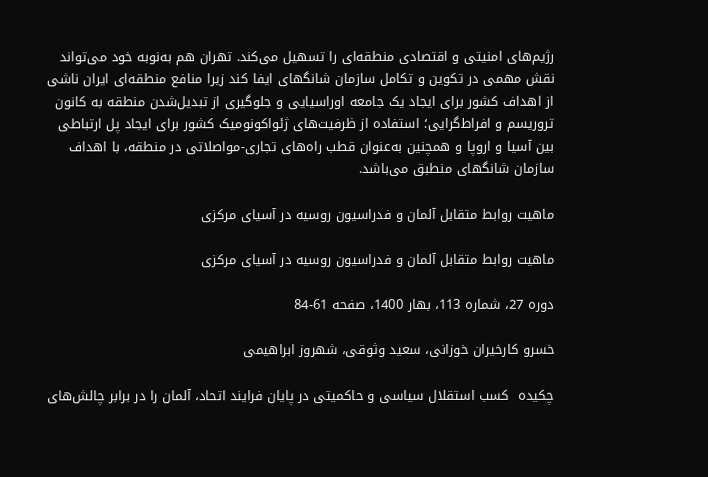رژیم‌های امنیتی و اقتصادی منطقه‌ای را تسهیل می‌کند. تهران هم به‌نوبه خود می‌تواند نقش مهمی در تکوین و تکامل سازمان شانگهای ایفا کند زیرا منافع منطقه‌ای ایران ناشی از اهداف کشور برای ایجاد یک جامعه اوراسیایی و جلوگیری از تبدیل‌شدن منطقه به کانون تروریسم و افراط‌گرایی؛ استفاده از ظرفیت‌های ژئواکونومیک کشور برای ایجاد پل ارتباطی بین آسیا و اروپا و همچنین به‌عنوان قطب راه‌های تجاری-مواصلاتی در منطقه، با اهداف سازمان شانگهای منطبق می‌باشد.

ماهیت روابط متقابل آلمان و فدراسیون روسیه در آسیای مرکزی

ماهیت روابط متقابل آلمان و فدراسیون روسیه در آسیای مرکزی

دوره 27، شماره 113، بهار 1400، صفحه 61-84

خسرو کارخیران خوزانی، سعید وثوقی، شهروز ابراهیمی

چکیده  کسب استقلال سیاسی و حاکمیتی در پایان فرایند اتحاد، آلمان را در برابر چالش‌های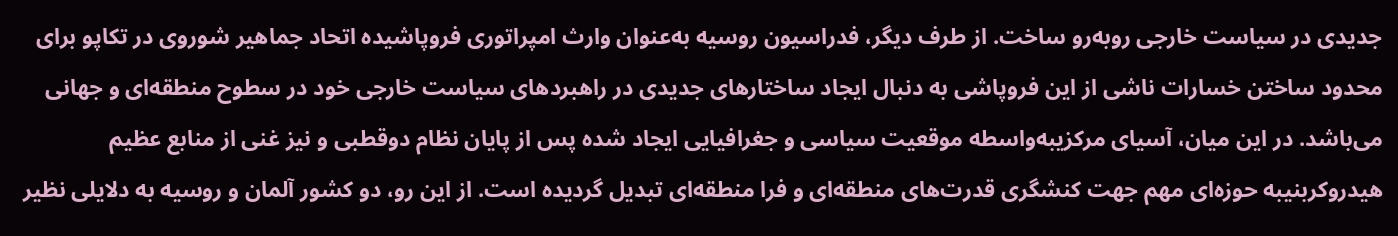جدیدی در سیاست خارجی روبه‌رو ساخت. از طرف دیگر، فدراسیون روسیه به‌عنوان وارث امپراتوری فروپاشیده اتحاد جماهیر شوروی در تکاپو برای محدود ساختن خسارات ناشی از این فروپاشی به دنبال ایجاد ساختارهای جدیدی در راهبردهای سیاست خارجی خود در سطوح منطقه‌ای و جهانی می‌باشد. در این میان، آسیای مرکزیبه‌واسطه موقعیت سیاسی و جغرافیایی ایجاد شده پس از پایان نظام دوقطبی و نیز غنی از منابع عظیم هیدروکربنیبه حوزه‌ای مهم جهت کنشگری قدرت‌های منطقه‌ای و فرا منطقه‌ای تبدیل گردیده است. از این رو، دو کشور آلمان و روسیه به دلایلی نظیر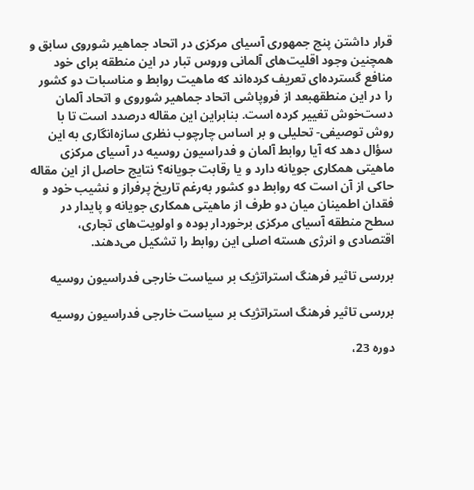قرار داشتن پنج جمهوری آسیای مرکزی در اتحاد جماهیر شوروی سابق و همچنین وجود اقلیت‌های آلمانی وروس تبار در این منطقه برای خود منافع گسترده‌ای تعریف کرده‌اند که ماهیت روابط و مناسبات دو کشور را در این منطقهبعد از فروپاشی اتحاد جماهیر شوروی و اتحاد آلمان دست‌خوش تغییر کرده است. بنابراین این مقاله درصدد است تا با روش توصیفی- تحلیلی و بر اساس چارچوب نظری سازه‌انگاری به این سؤال دهد که آیا روابط آلمان و فدراسیون روسیه در آسیای مرکزی ماهیتی همکاری جویانه دارد و یا رقابت جویانه؟ نتایج حاصل از این مقاله حاکی از آن است که روابط دو کشور به‌رغم تاریخ پرفراز و نشیب خود و فقدان اطمینان میان دو طرف از ماهیتی همکاری جویانه و پایدار در سطح منطقه آسیای مرکزی برخوردار بوده و اولویت‌های تجاری، اقتصادی و انرژی هسته اصلی این روابط را تشکیل می‌دهند.

بررسی تاثیر فرهنگ استراتژیک بر سیاست خارجی فدراسیون روسیه

بررسی تاثیر فرهنگ استراتژیک بر سیاست خارجی فدراسیون روسیه

دوره 23،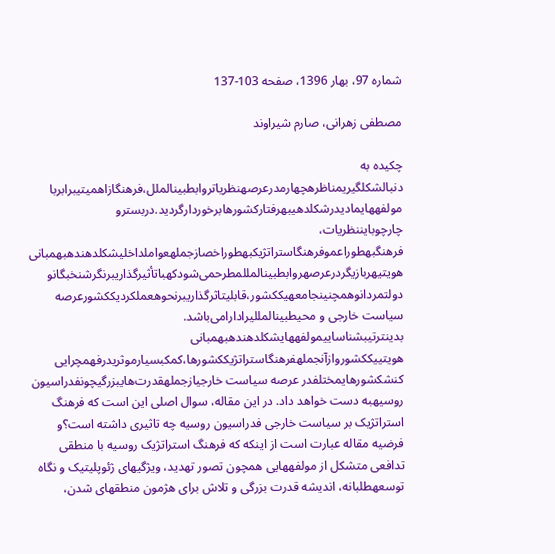شماره 97، بهار 1396، صفحه 103-137

مصطفی زهرانی، صارم شیراوند

چکیده به دنبالشکلگیریمناظرهچهارمدرعرصهنظریاتروابطبینالملل،فرهنگازاهمیتیبرابربا مولفههایمادیدرشکلدهیبهرفتارکشورهابرخوردارگردید.دربسترو  چارچوبایننظریات، فرهنگبهطوراعموفرهنگاستراتژیکبهطوراخصازجملهعواملداخلیشکلدهندهبهمبانی هویتیهربازیگردرعرصهروابطبینالمللمطرحمی‌شودکهباتأثیرگذاریبرنگرشنخبگانو دولتمردانوهمچنینجامعهیککشور،قابلیتاثرگذاریبرنحوهعملکردیککشورعرصه سیاست خارجی و محیطبینالمللیرادارامی‌باشد. بدینترتیبشناساییمولفههایشکلدهندهبهمبانی هویتییککشوروازآنجملهفرهنگاستراتژیککشورها،کمکبسیارموثریدرفهمچرایی کنشکشورهایمختلفدر عرصه سیاست خارجیازجملهقدرت‌هایبزرگیچونفدراسیون روسیهبه دست خواهد داد. در این مقاله، سوال اصلی این است که فرهنگ استراتژیک بر سیاست خارجی فدراسیون روسیه چه تاثیری داشته است؟و فرضیه مقاله عبارت است از اینکه که فرهنگ استراتژیک روسیه با منطقی تدافعی متشکل از مولفههایی همچون تصور تهدید، ویژگیهای ژئوپلیتیک و نگاه توسعهطلبانه، اندیشه قدرت بزرگی و تلاش برای هژمون منطقهای شدن،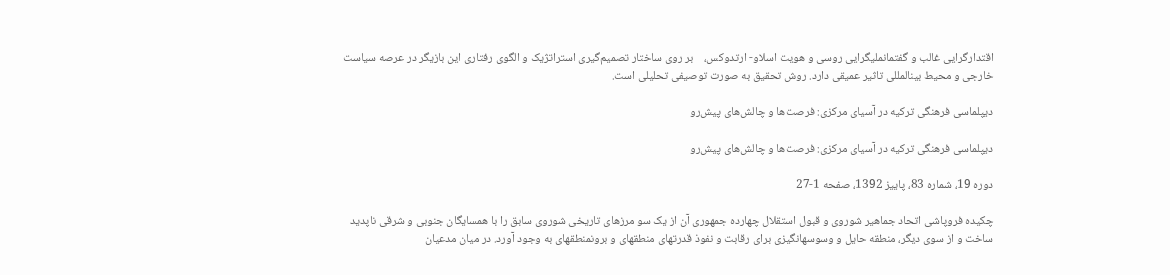اقتدارگرایی غالب و گفتمانملیگرایی روسی و هویت اسلاو- ارتدوکس،    بر روی ساختار تصمیم‌گیری استراتژیک و الگوی رفتاری این بازیگر در عرصه سیاست خارجی و محیط بینالمللی تاثیر عمیقی دارد. روش تحقیق به صورت توصیفی تحلیلی است.

دیپلماسی فرهنگی ترکیه در آسیای مرکزی: فرصت‌ها و چالش‌های پیش‌رو

دیپلماسی فرهنگی ترکیه در آسیای مرکزی: فرصت‌ها و چالش‌های پیش‌رو

دوره 19، شماره 83، پاییز 1392، صفحه 1-27

چکیده فروپاشی اتحاد جماهیر شوروی و قبول استقلال چهارده جمهوری آن از یک سو مرزهای تاریخی شوروی سابق را با همسایگان جنوبی و شرقی ناپدید ساخت و از سوی دیگر، منطقه حایل و وسوسهانگیزی برای رقابت و نفوذ قدرتهای منطقهای و برونمنطقهای به وجود آورد. در میان مدعیان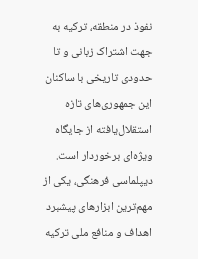نفوذ در منطقه، ترکیه به جهت اشتراک زبانی و تا حدودی تاریخی با ساکنان این جمهوری‌های تازه‌ استقلال‌یافته از جایگاه ویژه‌ای برخوردار است. دیپلماسی فرهنگی، یکی از مهم‌ترین ابزارهای پیشبرد اهداف و منافع ملی ترکیه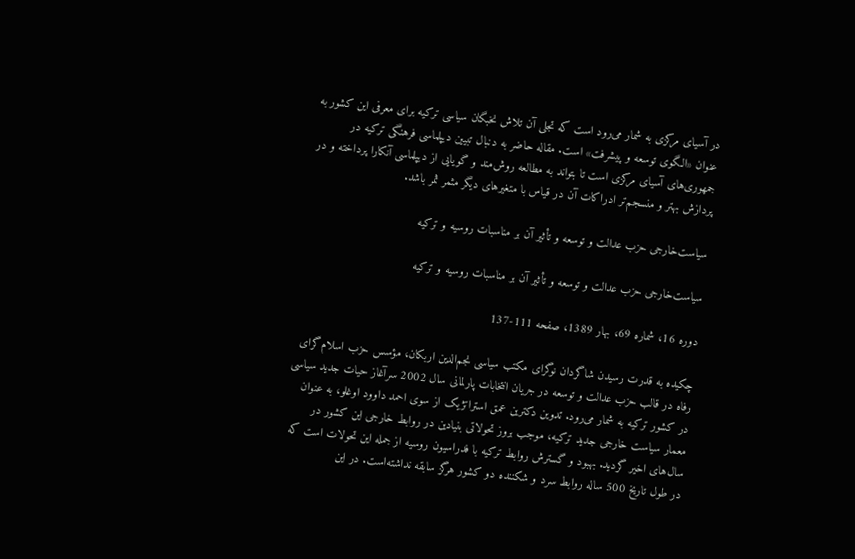در آسیای مرکزی به شمار می‌رود است که تجلی آن تلاش نخبگان سیاسی ترکیه برای معرفی این کشور به عنوان «الگوی توسعه و پیشرفت» است. مقاله حاضر به دنبال تبیین دیپلماسی فرهنگی ترکیه در جمهوری‌های آسیای مرکزی است تا بتواند به مطالعه روش‌مند و گویایی از دیپلماسی آنکارا پرداخته و در پردازش بهتر و منسجم‌تر ادراکات آن در قیاس با متغیرهای دیگر مثمر ثمر باشد.

سیاست‌خارجی حزب عدالت و توسعه و تأثیر آن بر مناسبات روسیه و ترکیه

سیاست‌خارجی حزب عدالت و توسعه و تأثیر آن بر مناسبات روسیه و ترکیه

دوره 16، شماره 69، بهار 1389، صفحه 111-137

چکیده به قدرت‌ رسیدن شاگردان نوگرای مکتب سیاسی نجم‌الدین اربکان، مؤسس حزب اسلام‌گرای رفاه در قالب حزب عدالت و توسعه در جریان انتخابات پارلمانی سال 2002 سرآغاز حیات جدید سیاسی در کشور ترکیه به شمار می‌رود. تدوین دکترین عمق استراتژیک از سوی احمد داوود اوغلو، به عنوان معمار سیاست خارجی جدید ترکیه، موجب بروز تحولاتی بنیادین در روابط خارجی این کشور در سال‌های اخیر گردید. بهبود و گسترش روابط ترکیه با فدراسیون روسیه از جمله این تحولات است که در طول تاریخ 500 ساله روابط سرد و شکننده دو کشور هرگز سابقه نداشته‌است. در این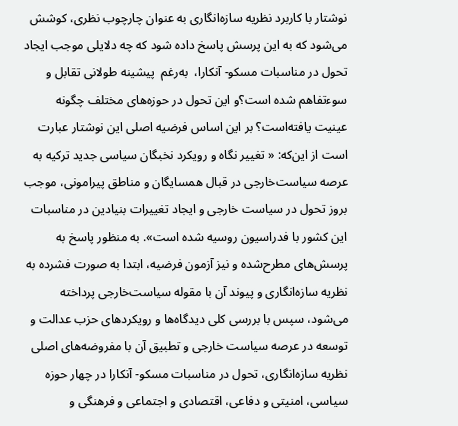نوشتار با کاربرد نظریه سازه‌انگاری به عنوان چارچوب نظری، کوشش می‌شود که به این پرسش پاسخ داده‌ شود که چه دلایلی موجب ایجاد تحول در مناسبات مسکو- آنکارا،  به‌رغم  پیشینه طولانی تقابل و سوء‌تفاهم شده ‌است؟و این تحول در حوزه‌های مختلف چگونه عینیت یافته‌است؟ بر این اساس فرضیه اصلی این نوشتار عبارت‌ است از این‌که‌: « تغییر نگاه و رویکرد نخبگان سیاسی جدید ترکیه به عرصه سیاست‌خارجی در قبال همسایگان و مناطق پیرامونی، موجب بروز تحول در سیاست خارجی و ایجاد تغییرات بنیادین در مناسبات این کشور با فدراسیون روسیه شده ‌است». به منظور پاسخ به پرسش‌های مطرح‌شده و نیز آزمون فرضیه، ابتدا به صورت فشرده به نظریه سازه‌انگاری و پیوند آن با مقوله سیاست‌خارجی پرداخته می‌شود، سپس با بررسی کلی دیدگاه‌ها و رویکردهای حزب عدالت و توسعه در عرصه سیاست خارجی و تطبیق آن با مفروضه‌های اصلی نظریه سازه‌انگاری‌، تحول در مناسبات مسکو- آنکارا در چهار حوزه سیاسی، امنیتی و دفاعی، اقتصادی و اجتماعی و فرهنگی و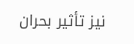نیز تأثیر بحران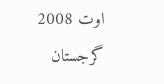اوت 2008 گرجستان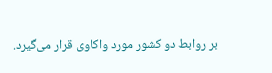بر روابط دو کشور مورد واکاوی قرار می‌گیرد.